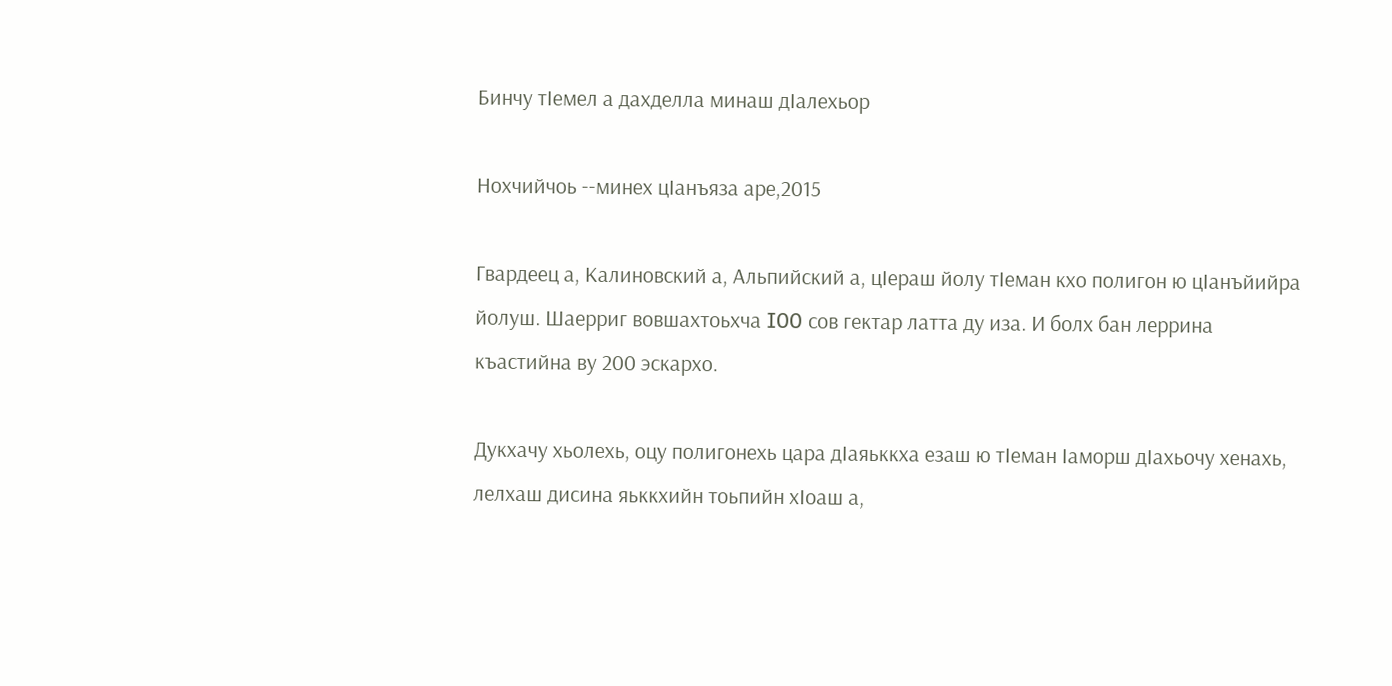Бинчу тIемел а дахделла минаш дIалехьор

Нохчийчоь --минех цIанъяза аре,2015

Гвардеец а, Калиновский а, Альпийский а, цIераш йолу тIеман кхо полигон ю цIанъйийра йолуш. Шаерриг вовшахтоьхча I00 сов гектар латта ду иза. И болх бан леррина къастийна ву 200 эскархо.

Дукхачу хьолехь, оцу полигонехь цара дIаяьккха езаш ю тIеман Iаморш дIахьочу хенахь, лелхаш дисина яьккхийн тоьпийн хIоаш а,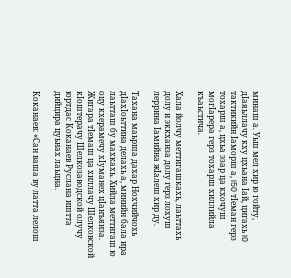минаш а. Уьш мел хир ю гойту, дIаяьллачу кху цхьана Iай, цигахь I0 тактикийн Iаморш а, I50 тIеман герз тохарш а, цхьа эзар ца кхочуш могIарера герз тохарш хиллийла къаьстича.

Хала йолчу меттигашкахь, лаьттахь долу и эккханза долу герз лохуш леррина Iамийна жIалеш хир ду.

Тахана маьрша дахар Нохчийчохь дIахIоьттина делахь а, минийн бала ира лаьтташ бу махкахь. Хийла меттигаш ю оцу кхерамечу хIуманех цIанъянза. Жигара тIемаш ца хиллачу Шелковской кIоштерачу Шелкозаводской олучу юртдас Коканаев Руслана иштта дийцира цуьнах лаьцна.

Коканаев: «Сан ваша ву латта лелош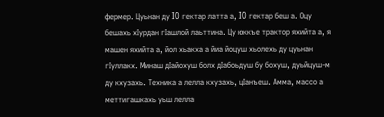фермер. Цуьнан ду I0 гектар латта а, I0 гектар беш а. Оцу бешахь хIурдан гIашлой лаьттина. Цу юккъе трактор яхийта а, я машен яхийта а, йол хьакха а йиа йоцуш хьолехь ду цуьнан гIуллакх. Минаш дIайохуш болх дIабоьдуш бу бохуш, дуьйцуш-м ду кхузахь. Техника а лелла кхузахь, цIанъеш. Амма, массо а меттигашкахь уьш лелла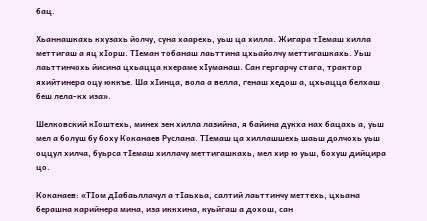бац.

Хьаннашкахь кхузахь йолчу, суна хаарехь, уьш ца хилла. Жигара тIемаш хилла меттигаш а яц хIорш. ТIеман тобанаш лаьттина цхьайолчу меттигашкахь. Уьш лаьттинчохь йисина цхьацца кхераме хIуманаш. Сан гергарчу стага, трактор яхийтинера оцу юккъе. Ша хIинца, вола а велла, генаш хедош а, цхьацца белхаш беш лела-кх иза».

Шелковский кIоштехь, минех зен хилла лазийна, я байина дукха нах бацахь а, уьш мел а болуш бу боху Коканаев Руслана. ТIемаш ца хиллашшехь шаьш долчохь уьш оццул хилча, буьрса тIемаш хиллачу меттигашкахь, мел хир ю уьш, бохуш дийцира цо.

Коканаев: «ТIом дIабаьллачул а тIаьхьа, салтий лаьттинчу меттехь, цхьана берашна карийнера мина, иза иккхина, куьйгаш а дохош, сан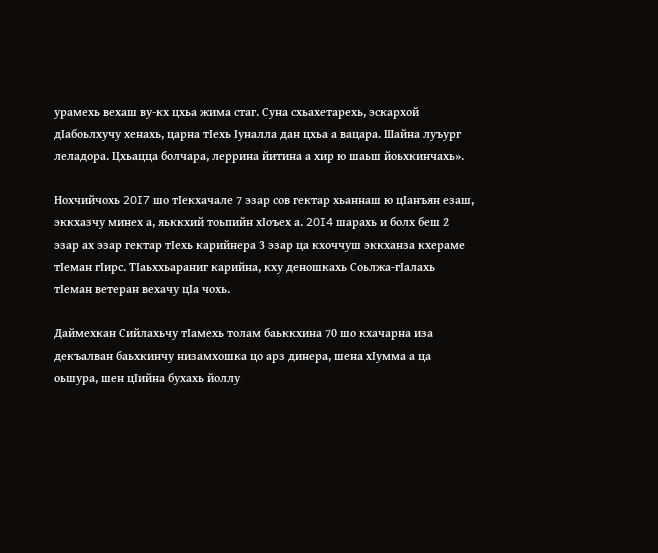урамехь вехаш ву-кх цхьа жима стаг. Суна схьахетарехь, эскархой дIабоьлхучу хенахь, царна тIехь Iуналла дан цхьа а вацара. Шайна луъург леладора. Цхьацца болчара, леррина йитина а хир ю шаьш йоьхкинчахь».

Нохчийчохь 20I7 шо тIекхачале 7 эзар сов гектар хьаннаш ю цIанъян езаш, эккхазчу минех а, яьккхий тоьпийн хIоъех а. 20I4 шарахь и болх беш 2 эзар ах эзар гектар тIехь карийнера 3 эзар ца кхоччуш эккханза кхераме тIеман гIирс. ТIаьххьараниг карийна, кху деношкахь Соьлжа-гIалахь тIеман ветеран вехачу цIа чохь.

Даймехкан Сийлахьчу тIамехь толам баьккхина 70 шо кхачарна иза декъалван баьхкинчу низамхошка цо арз динера, шена хIумма а ца оьшура, шен цIийна бухахь йоллу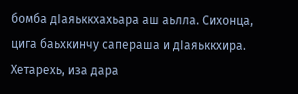бомба дIаяьккхахьара аш аьлла. Сихонца, цига баьхкинчу сапераша и дIаяьккхира. Хетарехь, иза дара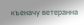къеначу ветеранна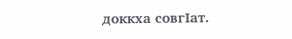доккха совгIат.